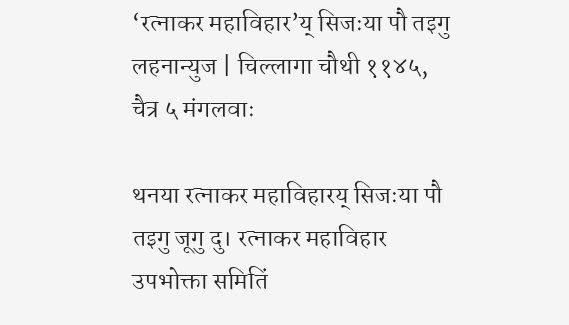‘रत्नाकर महाविहार’य् सिजःया पौ तइगु
लहनान्युज | चिल्लागा चौथी ११४५, चैत्र ५ मंगलवाः

थनया रत्नाकर महाविहारय् सिजःया पौ तइगु जूगु दु। रत्नाकर महाविहार उपभोक्ता समितिं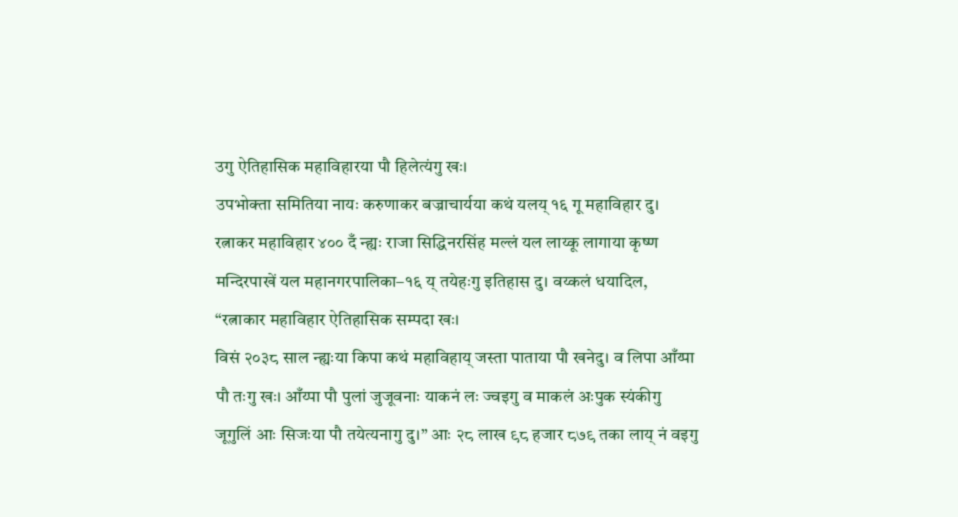उगु ऐतिहासिक महाविहारया पौ हिलेत्यंगु खः।
उपभोक्ता समितिया नायः करुणाकर बज्राचार्यया कथं यलय् १६ गू महाविहार दु। रत्नाकर महाविहार ४०० दँ न्ह्यः राजा सिद्धिनरसिंह मल्लं यल लाय्कू लागाया कृष्ण मन्दिरपाखें यल महानगरपालिका–१६ य् तयेहःगु इतिहास दु। वय्कलं धयादिल, “रत्नाकार महाविहार ऐतिहासिक सम्पदा खः।
विसं २०३८ साल न्ह्यःया किपा कथं महाविहाय् जस्ता पाताया पौ खनेदु। व लिपा आँय्पा पौ तःगु खः। आँय्पा पौ पुलां जुजूवनाः याकनं लः ज्वइगु व माकलं अःपुक स्यंकीगु जूगुलिं आः सिजःया पौ तयेत्यनागु दु।” आः २८ लाख ९८ हजार ८७९ तका लाय् नं वइगु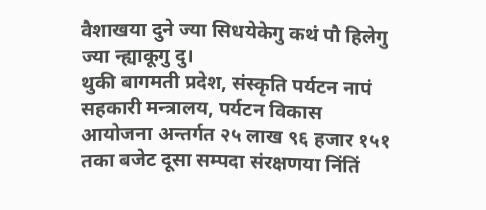वैशाखया दुने ज्या सिधयेकेगु कथं पौ हिलेगु ज्या न्ह्याकूगु दु।
थुकी बागमती प्रदेश, संस्कृति पर्यटन नापं सहकारी मन्त्रालय, पर्यटन विकास आयोजना अन्तर्गत २५ लाख ९६ हजार १५१ तका बजेट दूसा सम्पदा संरक्षणया निंतिं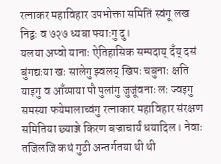रत्नाकर महाविहार उपभोक्ता समितिं स्वंगू लख निद्वः व ७२७ ध्यबा फ्याःगु दु।
यलया अप्वो यानाः ऐतिहासिक सम्पदाय् दँय् दसं बुंगद्यःया खः सालेगु झ्वलय् खिपः चबुनाः क्षति याइगु व आँय्पाया पौ पुलांगु जुजूंवनाः लः ज्वइगु समस्या फयेमालाच्वंगु रत्नाकार महाविहार संरक्षण समितिया छ्याञ्जे किरण बज्राचार्यं धयादिल। नेवाः तजिलजि कथं गुठी अन्तर्गतया थी थी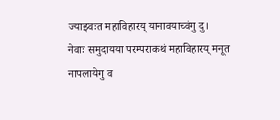ज्याझ्वःत महाविहारय् यानावयाच्वंगु दु।
नेवाः समुदायया परम्पराकथं महाविहारय् मनूत नापलायेगु व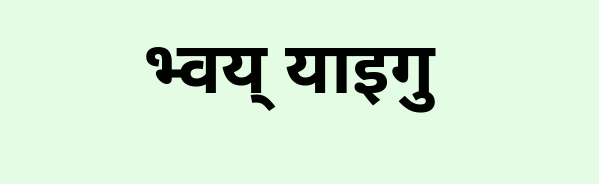भ्वय् याइगु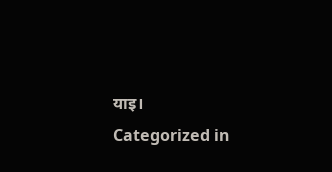याइ।
Categorized in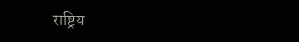राष्ट्रिय